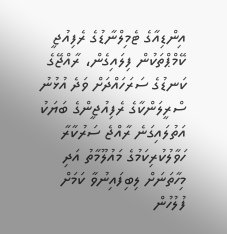އިންޑިއާގެ ޓެމިލްނާޑުގެ ރެފިއުޖީ ކޭމްޕްތަކުން ފިލައިގެން، ރާއްޖޭގެ ކަނޑުގެ ސަރަހައްދަށް ވަދެ އުޅުނު ސްރީލަންކާގެ ރެފިއުޖީންގެ ބަޔަކު އަތުލައިގަނެ ރާއްޖެ ސަރުކާރާ ހަވާލުކުރިކަމުގެ މައުލޫމާތު އަދި މިހާތަނަށް ލިބިފައިނުވާ ކަމަށް ފުލުހުން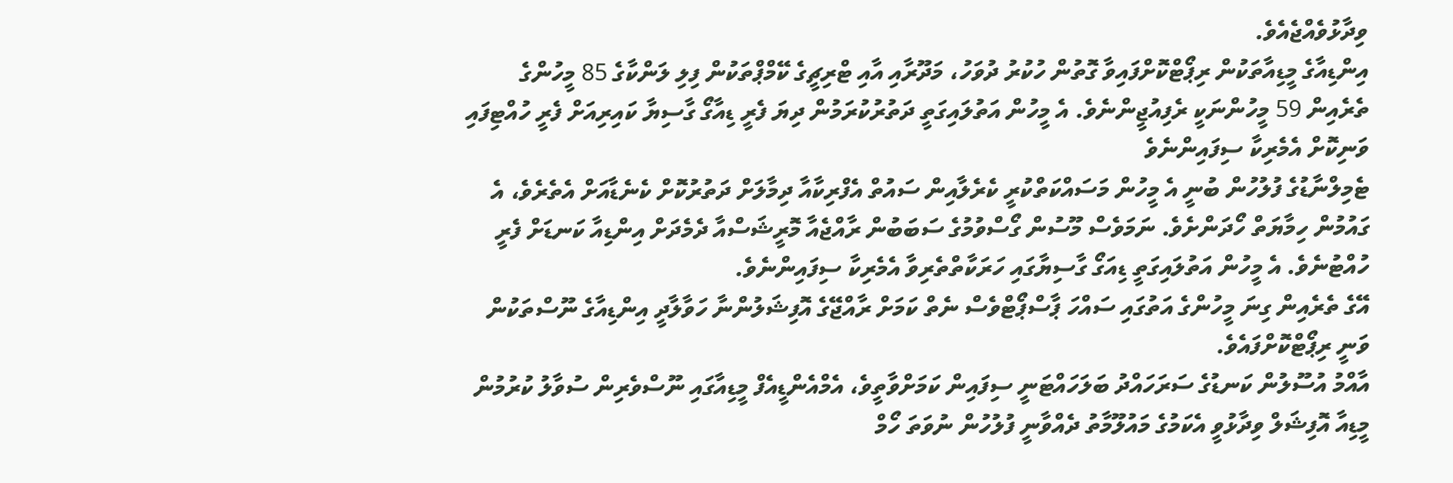ވިދާޅުވެއްޖެއެވެ.
އިންޑިއާގެ މީޑިއާތަކުން ރިޕޯޓްކޮށްފައިވާ ގޮތުން ހުކުރު ދުވަހު، މަދޫރާއި އާއި ޓްރިޗީގެ ކޭމްޕްތަކުން ފިލި ލަންކާގެ 85 މީހުންގެ ތެރެއިން 59 މީހުންނަކީ ރެފިއުޖީންނެވެ. އެ މީހުން އަތުލައިގަތީ ދަތުރުކުރަމުން ދިޔަ ފެރީ ޑިއާގޯ ގާސިޔާ ކައިރިއަށް ފެރީ ހުއްޓިފައި ވަނިކޮށް އެމެރިކާ ސިފައިންނެވެ
ޓެމިލްނާޑުގެ ފުލުހުން ބުނީ އެ މީހުން މަސައްކަތްކުރީ ކެރެލާއިން ސައުތް އެފްރިކާއާ ދިމާލަށް ދަތުރުކޮށް ކެނެޑާއަށް އެތެރެވެ، އެ ގައުމުން ހިމާޔަތް ހޯދަންށެވެ. ނަމަވެސް މޫސުން ގޯސްވުމުގެ ސަބަބުން ރާއްޖެއާ މޮރީޝަސްއާ ދެމެދަށް އިންޑިއާ ކަނޑަށް ފެރީ ހުއްޓުނެވެ. އެ މީހުން އަތުލައިގަތީ ޑިއަގޯ ގާސިޔާގައި ހަރަކާތްތެރިވާ އެމެރިކާ ސިފައިންނެވެ.
އޭގެ ތެރެއިން ގިނަ މީހުންގެ އަތުގައި ސައްހަ ޕާސްޕޯޓްވެސް ނެތް ކަމަށް ރާއްޖޭގެ އޮފިޝަލުންނާ ހަވާލާދީ އިންޑިއާގެ ނޫސްތަކުން ވަނީ ރިޕޯޓްކޮށްފައެވެ.
އާއްމު އުސޫލުން ކަނޑުގެ ސަރަހައްދު ބަލަހައްޓަނީ ސިފައިން ކަމަށްވާތީވެ، އެމްއެންޑީއެފް މީޑިއާގައި ނޫސްވެރިން ސުވާލު ކުރުމުން މީޑިއާ އޮފިޝަލް ވިދާޅުވީ އެކަމުގެ މައުލޫމާތު ދެއްވާނީ ފުލުހުން ނުވަތަ ހޯމް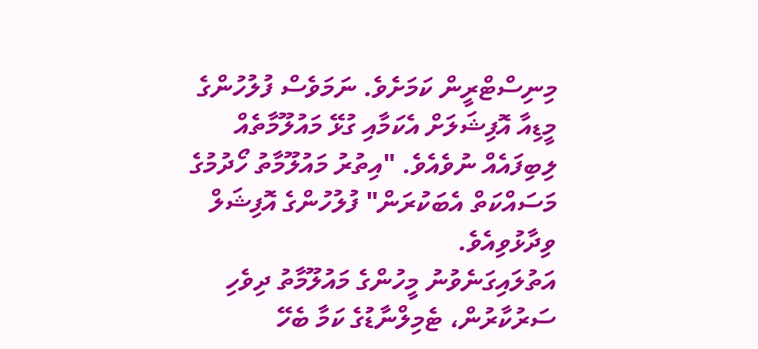މިނިސްޓްރީން ކަމަށެވެ. ނަމަވެސް ފުލުހުންގެ މީޑިއާ އޮފިޝަލަށް އެކަމާއި ގުޅޭ މައުލޫމާތެއް ލިބިފައެއް ނުވެއެވެ. "އިތުރު މައުލޫމާތު ހޯދުމުގެ މަސައްކަތް އެބަކުރަން" ފުލުހުންގެ އޮފިޝަލް ވިދާޅުވިއެވެ.
އަތުލައިގަނެވުނު މީހުންގެ މައުލޫމާތު ދިވެހި ސަރުކާރުން، ޓެމިލްނާޑުގެ ކަމާ ބެހޭ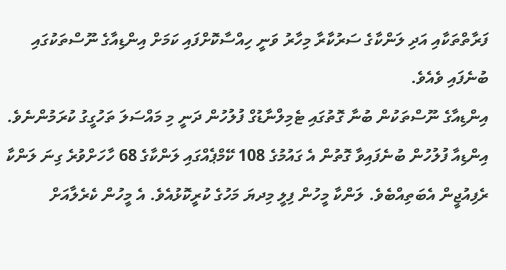ފަރާތްތަކާއި އަދި ލަންކާގެ ސަރުކާރާ މިހާރު ވަނީ ހިއްސާކޮށްފައި ކަމަށް އިންޑިއާގެ ނޫސްތަކުގައި ބުނެފައި ވެއެވެ.
އިންޑިއާގެ ނޫސްތަކުން ބުނާ ގޮތުގައި ޓެމިލްނާޑުގް ފުލުހުން ދަނީ މި މައްސަލަ ތަހުގީގު ކުރަމުންނެވެ.
އިންޑިއާ ފުލުހުން ބުނެފައިވާ ގޮތުން އެ ގައުމުގެ 108 ކޭމްޕެއްގައި ލަންކާގެ 68 ހާހަށްވުރެ ގިނަ ލަންކާ ރެފިއުޖީން އެބަތިއްބެވެ. ލަންކާ މީހުން ފިލީ މިދޔަ މަހުގެ ކުރީކޮޅުއެވެ. އެ މީހުން ކެރެލާއަށް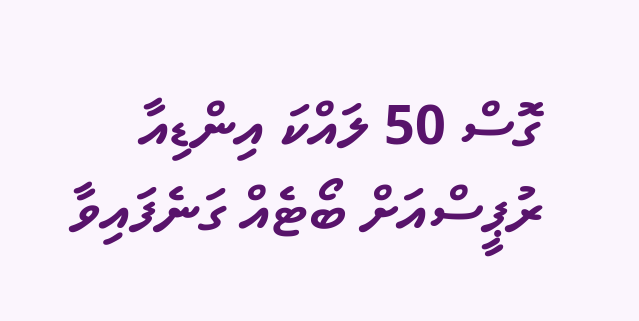ގޮސް 50 ލައްކަ އިންޑިއާ ރުޕީސްއަށް ބޯޓެއް ގަނެފައިވާ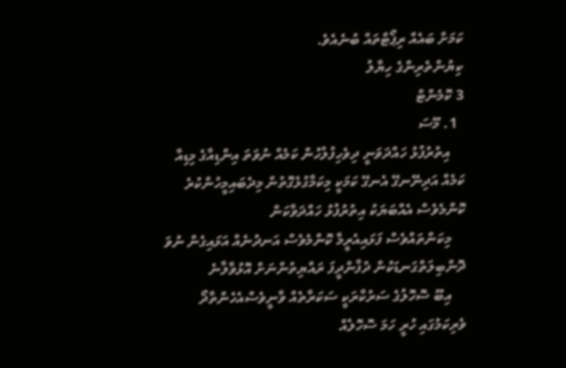ކަމަށް ބައެއް ރިޕޯޓްތައް ބުނެއެވެ.
ކިޔުންތެރިންގެ ހިޔާލު
3 ކޮމެންޓް
  1. މޫސަ
    އިތުރުފުޅު ހައްދަވަނީ ދިވެހިފުލުހުން ކަމެއް ނުވަތަ އިންޑިއާގެ މިޑިއާ ކަމެއް އަދިނޭނގޭ އެނގޭ ކަމަކީ މިކަމާގުޅެގޮތުން މިދެބައިމީހުންކުރެ ކޮންމެވެސް އެއްބަޔަކު އިތުރުފުޅު ހައްދަވާކަން
    މިކަންތައްވެސް ފަޅައިއެރީމާ ކޮންމެވެސް އަނދުނެއް އަޅައިގެން ނުވަ ދޮންބިލަތްގަނޑަކުން ދުފާންދީފަ ރައްޔިތުންނަށް އޮޅުވާލާނެ
    އިބޫ ސޮހޮލުގެ ސަރުކާރަކީ ސަކަރާތެއް ވާނީވެސްއެހެންތާދޯ ވެރިކަމުގައި ހުރީ ހަމަ ސޮހޮލެއް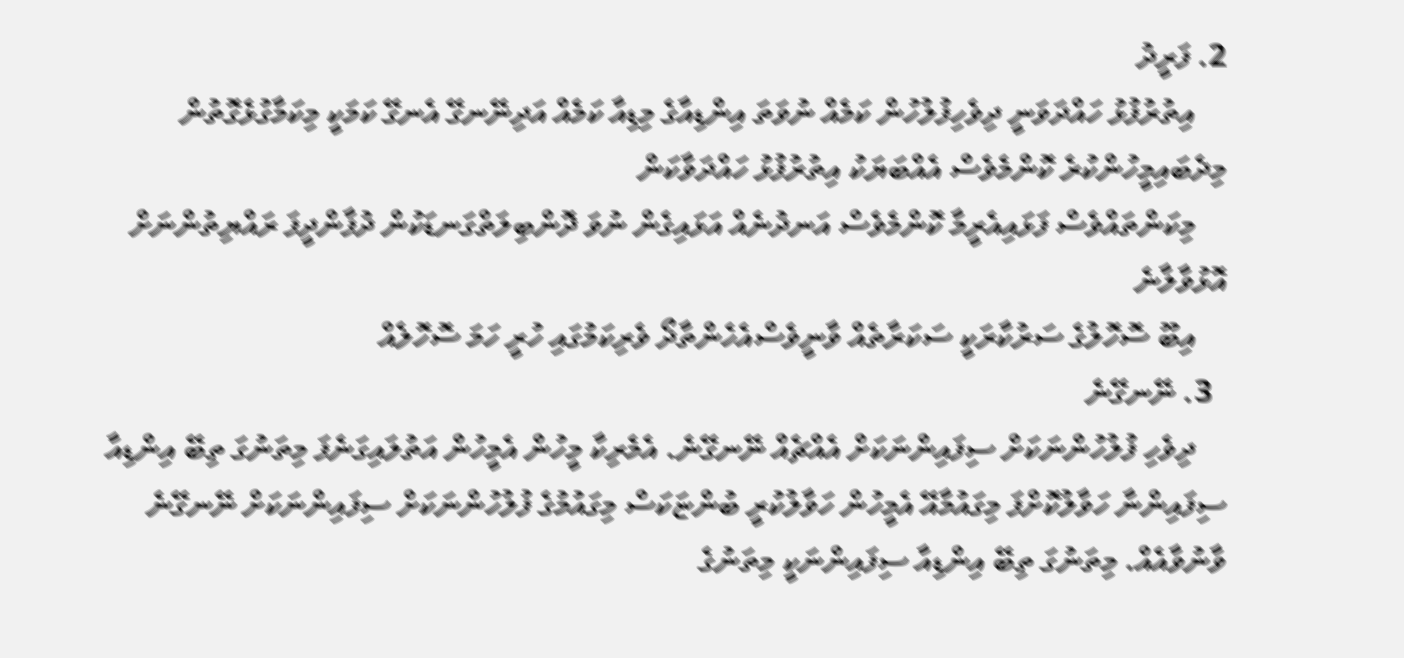2. ފަރީދު
    އިތުރުފުޅު ހައްދަވަނީ ދިވެހިފުލުހުން ކަމެއް ނުވަތަ އިންޑިއާގެ މިޑިއާ ކަމެއް އަދިނޭނގޭ އެނގޭ ކަމަކީ މިކަމާގުޅެގޮތުން މިދެބައިމީހުންކުރެ ކޮންމެވެސް އެއްބަޔަކު އިތުރުފުޅު ހައްދަވާކަން
    މިކަންތައްވެސް ފަޅައިއެރީމާ ކޮންމެވެސް އަނދުނެއް އަޅައިގެން ނުވަ ދޮންބިލަތްގަނޑަކުން ދުފާންދީފަ ރައްޔިތުންނަށް އޮޅުވާލާނެ
    އިބޫ ސޮހޮލުގެ ސަރުކާރަކީ ސަކަރާތެއް ވާނީވެސްއެހެންތާދޯ ވެރިކަމުގައި ހުރީ ހަމަ ސޮހޮލެއް
  3. ނޭނގޭނެ
    ދިވެހި ފުލުހުންނަކަށް ސިފައިންނަކަށް އެއްޗެއް ނޭނގޭނެ. އެމެރިކާ މީހުން އެމީހުން އަތުލައިގަނެފަ މިތަނުގަ ތިބޭ އިންޑިއާ ސިފައިންނާ ހަވާލުކޮށްފަ މިގައުމާއޭ އެމީހުން ހަވާލުކުރީ ބުންޏަކަސް މިގައުމުގެ ފުލުހުންނަކަށް ސިފައިންނަކަށް ނޭނގޭނެ ވާނުވާއެއް. މިތަނުގަ ތިބޭ އިންޑިއާ ސިފައިންނަކީ މިތަނުގެ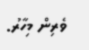ވެރިން މިހާރު.